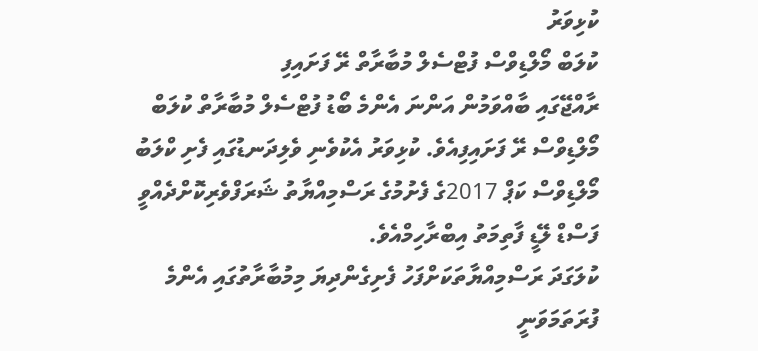ކުޅިވަރު
ކުލަބް މޯލްޑިވްސް ފުޓްސެލް މުބާރާތް ރޭ ފަށައިފި
ރާއްޖޭގައި ބާއްވަމުން އަންނަ އެންމެ ބޯޑު ފުޓްސެލް މުބާރާތް ކުލަބް މޯލްޑިވްސް ރޭ ފަށައިފިއެވެ. ކުޅިވަރު އެކުވެނި ވެލިދަނޑުގައި ފެށި ކްލަބު މޯލްޑިވްސް ކަޕް 2017ގެ ފެށުމުގެ ރަސްމިއްޔާތު ޝަރަފްވެރިކޮށްދެއްވީ ފަސްޑް ލޭޑީ ފާތިމަތު އިބްރާހިމްއެވެ.
ކުލަގަދަ ރަސްމިއްޔާތަކަށްފަހު ފެށިގެންދިޔަ މިމުބާރާތުގައި އެންމެ ފުރަތަމަވަނީ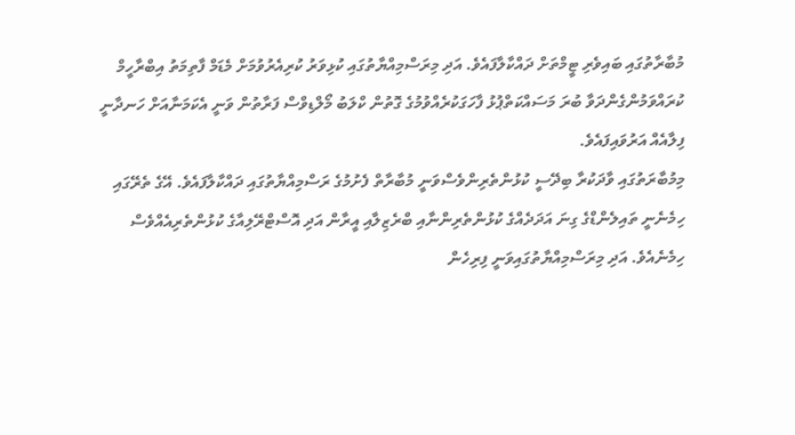މުބާރާތުގައި ބައިވެރި ޓީމްތަށް ދައްކާލާފައެވެ. އަދި މިރަސްމިއްޔާތުގައި ކުޅިވަރު ކުރިއެރުވުމަށް މެޑަމް ފާތިމަތު އިބްރާހީމް ކުރައްވަމުންގެންދަވާ ބުރަ މަސައްކަތްޕުޅު ފާހަގަކުރެއްވުމުގެ ގޮތުން ކްލަބު މޯލްޑިވްސް ފަރާތުން ވަނީ އެކަމަނާއަށް ހަނދާނީ ފިލާއެއް އަރުވައިފައެވެ.
މިމުބާރަތުގައި ވާދަކުރާ ބިދޭސީ ކުޅުންތެރިންވެސްވަނީ މުބާރާތް ފެށުމުގެ ރަސްމިއްޔާތުގައި ދައްކާލާފައެވެ. އޭގެ ތެރޭގައި ހިމެނެނީ ތައިލެންޑްގެ ގިނަ އަދަދެއްގެ ކުޅުންތެރިންނާއި ބްރެޒިލާއި އީރާން އަދި އޮސްޓްރޭލިއާގެ ކުޅުންތެރިއެއްވެސް ހިމެނެއެވެ. އަދި މިރަސްމިއްޔާތުގައިވަނީ ފިރިހެން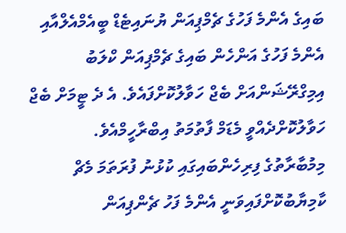ބައިގެ އެންމެ ފަހުގެ ޗެމްޕިއަން ޔުނައިޓެޑް ބީއެމްއެލްއާއި އެންމެ ފަހުގެ އަންހެން ބައިގެ ޗެމްޕިއަން ކްލަބު އިމިގްރޭޝަންއަށް ބެޖް ހަވާލުކޮށްފައެވެ. އެ ދެ ޓީމަށް ބެޖް ހަވާލުކޮށްދެއްވީ މެޑަމް ފާތުމަތު އިބްރާހީމްއެވެ.
މިމުބާރާތުގެ ފިރިހެންބައިގައި ކުޅުނު ފުރަތަމަ މެޗް ކާމިޔާބުކޮށްފައިވަނީ އެންމެ ފަހު ޗެންޕިއަން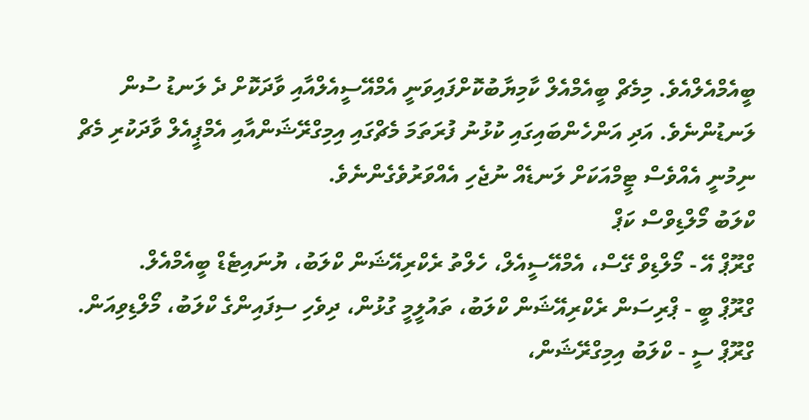ބީއެމްއެލްއެވެ. މިމެޗް ބީއެމްއެލް ކާމިޔާބުކޮށްފައިވަނީ އެމްއޭސީއެލްއާއި ވާދަކޮށް ދެ ލަނޑު ސުން ލަނޑުންނެވެ. އަދި އަންހެންބައިގައި ކުޅުނު ފުރަތަމަ މެޗްގައި އިމިގްރޭޝަންއާއި އެމްޕީއެލް ވާދަކުރި މެޗް ނިމުނީ އެއްވެސް ޓީމްއަކަށް ލަނޑެއް ނުޖެހި އެއްވަރުވެގެންނެވެ.
ކްލަބު މޯލްޑިވްސް ކަޕް
ގްރޫޕް އޭ - މޯލްޑިވް ގޭސް، އެމްއޭސީއެލް، ހެލްތު ރެކްރިއޭޝަން ކްލަބު، ޔުނައިޓެޑް ބީއެމްއެލް.
ގްރޫޕް ބީ - ޕްރިސަން ރެކްރިއޭޝަން ކްލަބު، ތައުލީމީ ގުޅުން، ދިވެހި ސިފައިންގެ ކްލަބު، މޯލްޑިވިއަން.
ގްރޫޕް ސީ - ކްލަބު އިމިގްރޭޝަން،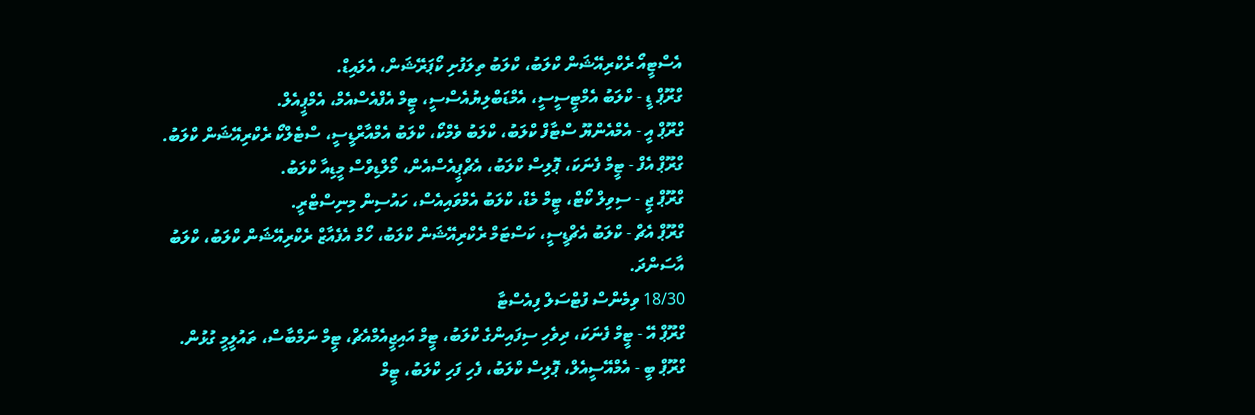އެސްޓީއޯ ރެކްރިއޭޝަން ކްލަބު، ކްލަބު ތިލަފުށި ކޯޕަރޭޝަން، އެލައިޑް.
ގްރޫޕް ޑީ - ކްލަބު އެމްޓީސީސީ، އެމްޑަބްލިޔުއެސްސީ، ޓީމް އެފްއެސްއެމް، އެމްޕީއެލް.
ގްރޫޕް އީ - އެމްއެންޔޫ ސްޓާފް ކްލަބު، ކްލަބު ވެމްކޯ، ކްލަބު އެމްއާރްޑީސީ، ސްޓެލްކޯ ރެކްރިއޭޝަން ކްލަބު.
ގްރޫޕް އެފް - ޓީމް ފެނަކަ، ޕޮލިސް ކްލަބު، އެޗްޕީއެސްއެން، މޯލްޑިވްސް މީޑިއާ ކްލަބު.
ގްރޫޕް ޖީ - ސިވިލް ކޯޓް، ޓީމް މެޑް، ކްލަބު އެމްވައިއެސް، ހައުސިން މިނިސްޓްރީ.
ގްރޫޕް އެޗް - ކްލަބު އެޗްޑީސީ، ކަސްޓަމް ރެކްރިއޭޝަން ކްލަބު، ހޯމް އެފެއާޒް ރެކްރިއޭޝަން ކްލަބު، ކްލަބު އާސަންދަ.
18/30 ވިމެންސް ފުޓްސަލް ފިއެސްޓާ
ގްރޫޕް އޭ - ޓީމް ފެނަކަ، ދިވެހި ސިފައިންގެ ކްލަބު، ޓީމް އައިޖީއެމްއެޗް، ޓީމް ނަމްބާސް، ތައުލީމީ ގުޅުން.
ގްރޫޕް ބީ - އެމްއޭސީއެލް، ޕޮލިސް ކްލަބު، ފެހި ފަހި ކްލަބު، ޓީމް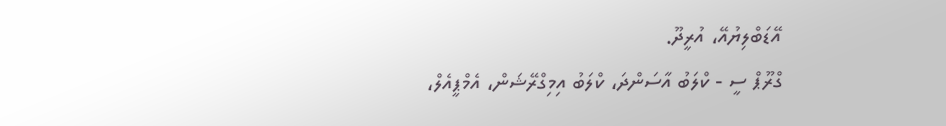އޭޑަބްލިޔުއޭ، އުރީދޫ.
ގްރޫޕް ސީ - ކްލަބު އާސަންދަ، ކްލަބު އިމިގްރޭޝަން، އެމްޕީއެލް،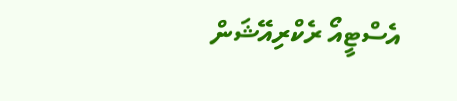އެސްޓީއޯ ރެކްރިއޭޝަން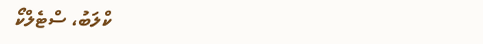ކްލަބު، ސްޓެލްކޯ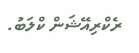ރެކްރިއޭޝަން ކްލަބު.